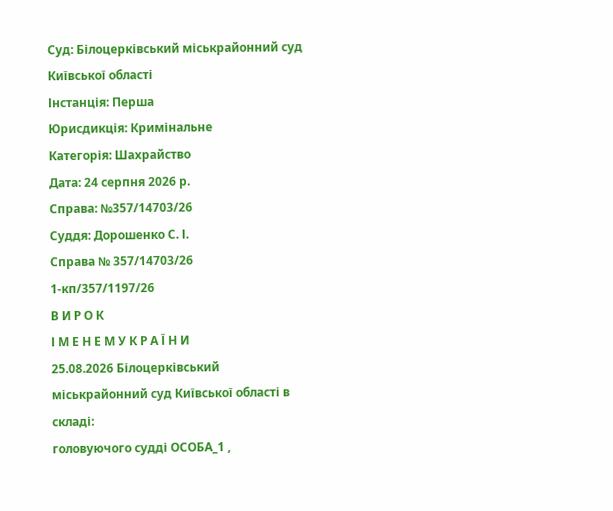Суд: Білоцерківський міськрайонний суд Київської області
Інстанція: Перша
Юрисдикція: Кримінальне
Категорія: Шахрайство
Дата: 24 серпня 2026 р.
Справа: №357/14703/26
Суддя: Дорошенко С. І.
Справа № 357/14703/26
1-кп/357/1197/26
В И Р О К
І М Е Н Е М У К Р А Ї Н И
25.08.2026 Білоцерківський міськрайонний суд Київської області в складі:
головуючого судді ОСОБА_1 ,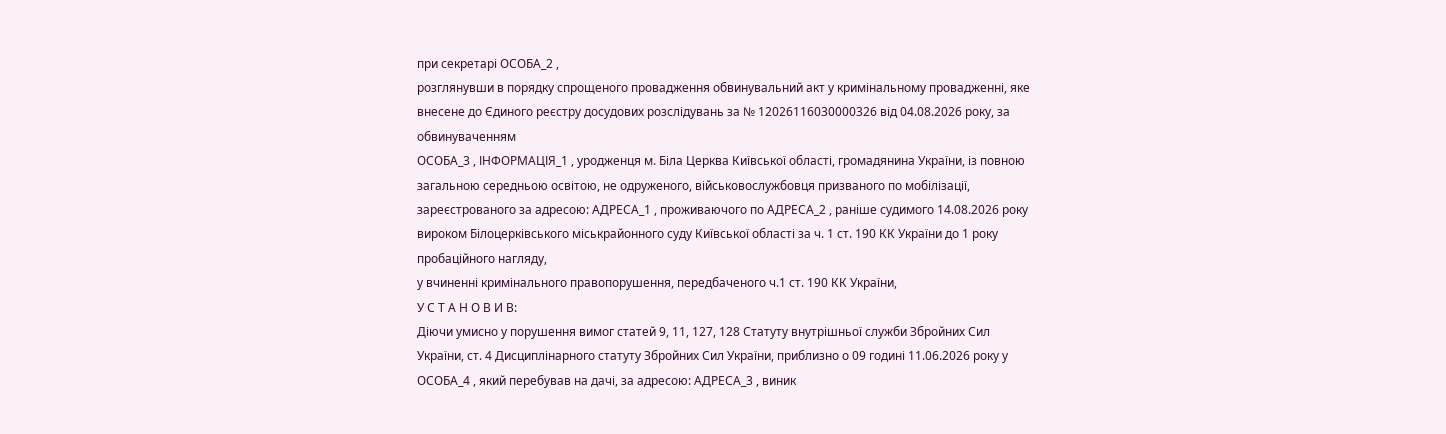при секретарі ОСОБА_2 ,
розглянувши в порядку спрощеного провадження обвинувальний акт у кримінальному провадженні, яке внесене до Єдиного реєстру досудових розслідувань за № 12026116030000326 від 04.08.2026 року, за обвинуваченням
ОСОБА_3 , ІНФОРМАЦІЯ_1 , уродженця м. Біла Церква Київської області, громадянина України, із повною загальною середньою освітою, не одруженого, військовослужбовця призваного по мобілізації, зареєстрованого за адресою: АДРЕСА_1 , проживаючого по АДРЕСА_2 , раніше судимого 14.08.2026 року вироком Білоцерківського міськрайонного суду Київської області за ч. 1 ст. 190 КК України до 1 року пробаційного нагляду,
у вчиненні кримінального правопорушення, передбаченого ч.1 ст. 190 КК України,
У С Т А Н О В И В:
Діючи умисно у порушення вимог статей 9, 11, 127, 128 Статуту внутрішньої служби Збройних Сил України, ст. 4 Дисциплінарного статуту Збройних Сил України, приблизно о 09 годині 11.06.2026 року у ОСОБА_4 , який перебував на дачі, за адресою: АДРЕСА_3 , виник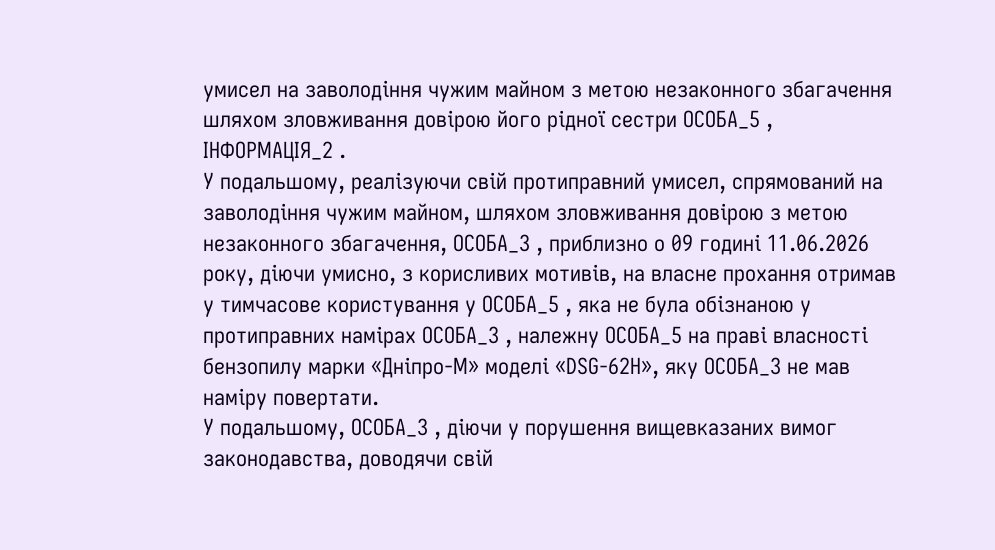умисел на заволодіння чужим майном з метою незаконного збагачення шляхом зловживання довірою його рідної сестри ОСОБА_5 , ІНФОРМАЦІЯ_2 .
У подальшому, реалізуючи свій протиправний умисел, спрямований на заволодіння чужим майном, шляхом зловживання довірою з метою незаконного збагачення, ОСОБА_3 , приблизно о 09 годині 11.06.2026 року, діючи умисно, з корисливих мотивів, на власне прохання отримав у тимчасове користування у ОСОБА_5 , яка не була обізнаною у протиправних намірах ОСОБА_3 , належну ОСОБА_5 на праві власності бензопилу марки «Дніпро-М» моделі «DSG-62H», яку ОСОБА_3 не мав наміру повертати.
У подальшому, ОСОБА_3 , діючи у порушення вищевказаних вимог законодавства, доводячи свій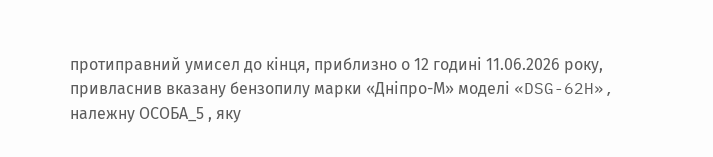протиправний умисел до кінця, приблизно о 12 годині 11.06.2026 року, привласнив вказану бензопилу марки «Дніпро-М» моделі «DSG-62H», належну ОСОБА_5 , яку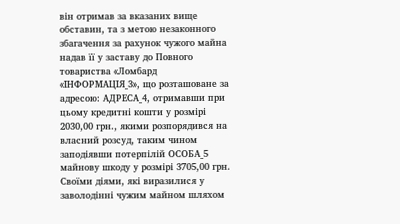він отримав за вказаних вище обставин, та з метою незаконного збагачення за рахунок чужого майна надав її у заставу до Повного товариства «Ломбард «ІНФОРМАЦІЯ_3», що розташоване за адресою: АДРЕСА_4, отримавши при цьому кредитні кошти у розмірі 2030,00 грн., якими розпорядився на власний розсуд, таким чином заподіявши потерпілій ОСОБА_5 майнову шкоду у розмірі 3705,00 грн.
Своїми діями, які виразилися у заволодінні чужим майном шляхом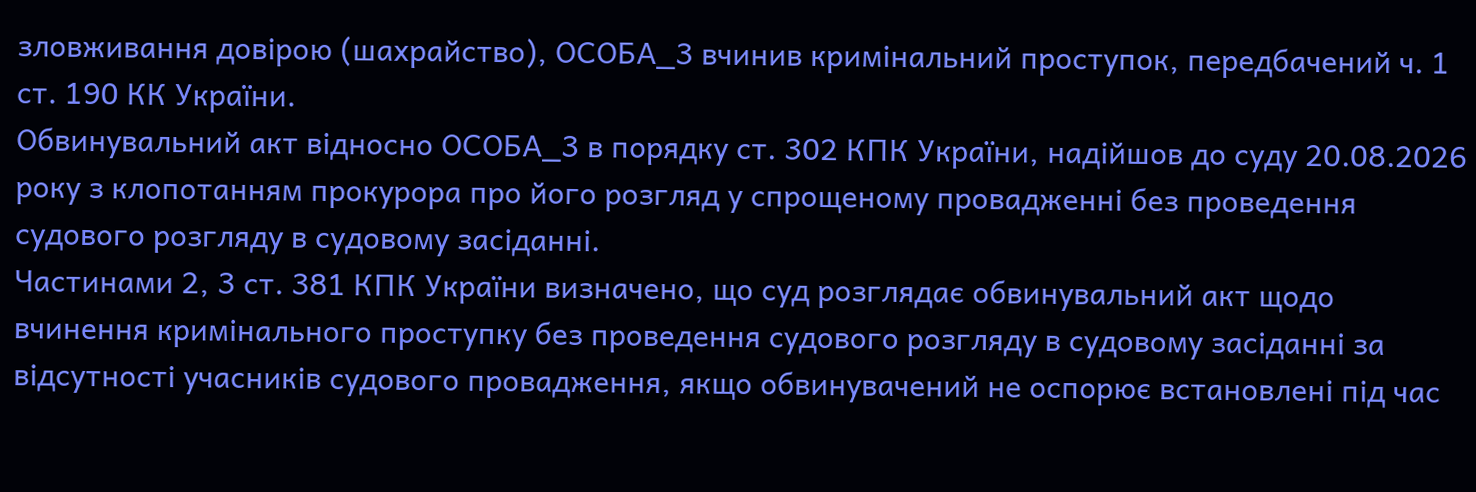зловживання довірою (шахрайство), ОСОБА_3 вчинив кримінальний проступок, передбачений ч. 1 ст. 190 КК України.
Обвинувальний акт відносно ОСОБА_3 в порядку ст. 302 КПК України, надійшов до суду 20.08.2026 року з клопотанням прокурора про його розгляд у спрощеному провадженні без проведення судового розгляду в судовому засіданні.
Частинами 2, 3 ст. 381 КПК України визначено, що суд розглядає обвинувальний акт щодо вчинення кримінального проступку без проведення судового розгляду в судовому засіданні за відсутності учасників судового провадження, якщо обвинувачений не оспорює встановлені під час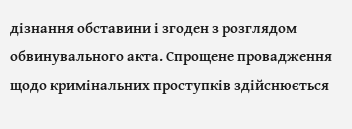дізнання обставини і згоден з розглядом обвинувального акта. Спрощене провадження щодо кримінальних проступків здійснюється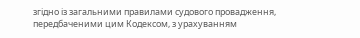згідно із загальними правилами судового провадження, передбаченими цим Кодексом, з урахуванням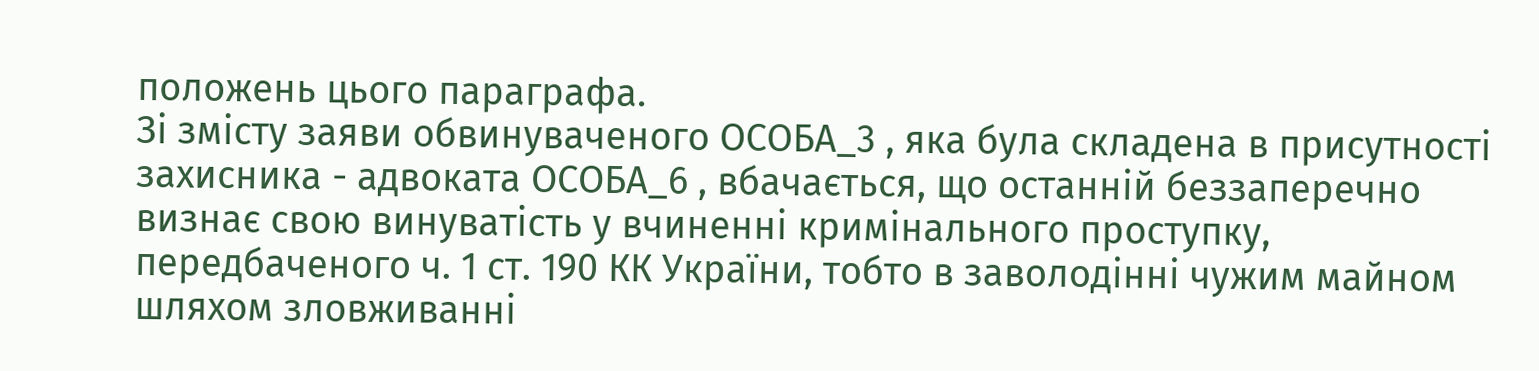положень цього параграфа.
Зі змісту заяви обвинуваченого ОСОБА_3 , яка була складена в присутності захисника - адвоката ОСОБА_6 , вбачається, що останній беззаперечно визнає свою винуватість у вчиненні кримінального проступку, передбаченого ч. 1 ст. 190 КК України, тобто в заволодінні чужим майном шляхом зловживанні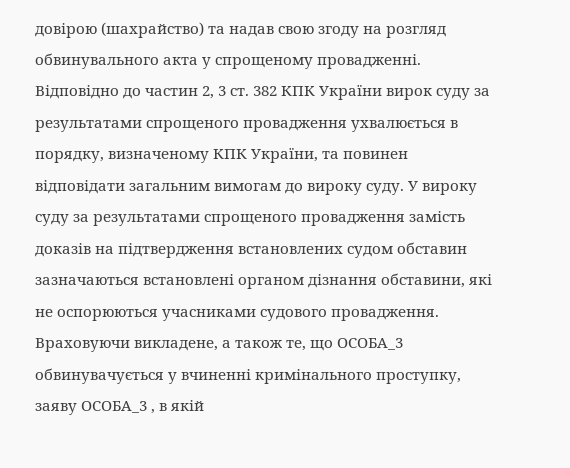довірою (шахрайство) та надав свою згоду на розгляд обвинувального акта у спрощеному провадженні.
Відповідно до частин 2, 3 ст. 382 КПК України вирок суду за результатами спрощеного провадження ухвалюється в порядку, визначеному КПК України, та повинен відповідати загальним вимогам до вироку суду. У вироку суду за результатами спрощеного провадження замість доказів на підтвердження встановлених судом обставин зазначаються встановлені органом дізнання обставини, які не оспорюються учасниками судового провадження.
Враховуючи викладене, а також те, що ОСОБА_3 обвинувачується у вчиненні кримінального проступку, заяву ОСОБА_3 , в якій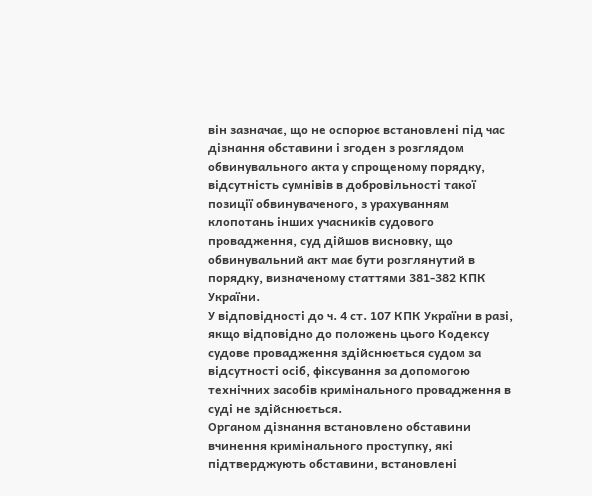він зазначає, що не оспорює встановлені під час дізнання обставини і згоден з розглядом обвинувального акта у спрощеному порядку, відсутність сумнівів в добровільності такої позиції обвинуваченого, з урахуванням клопотань інших учасників судового провадження, суд дійшов висновку, що обвинувальний акт має бути розглянутий в порядку, визначеному статтями 381-382 КПК України.
У відповідності до ч. 4 ст. 107 КПК України в разі, якщо відповідно до положень цього Кодексу судове провадження здійснюється судом за відсутності осіб, фіксування за допомогою технічних засобів кримінального провадження в суді не здійснюється.
Органом дізнання встановлено обставини вчинення кримінального проступку, які підтверджують обставини, встановлені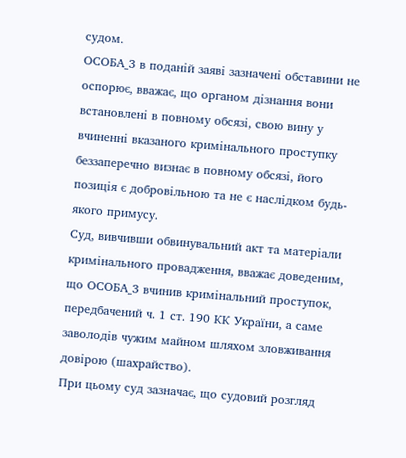судом.
ОСОБА_3 в поданій заяві зазначені обставини не оспорює, вважає, що органом дізнання вони встановлені в повному обсязі, свою вину у вчиненні вказаного кримінального проступку беззаперечно визнає в повному обсязі, його позиція є добровільною та не є наслідком будь-якого примусу.
Суд, вивчивши обвинувальний акт та матеріали кримінального провадження, вважає доведеним, що ОСОБА_3 вчинив кримінальний проступок, передбачений ч. 1 ст. 190 КК України, а саме заволодів чужим майном шляхом зловживання довірою (шахрайство).
При цьому суд зазначає, що судовий розгляд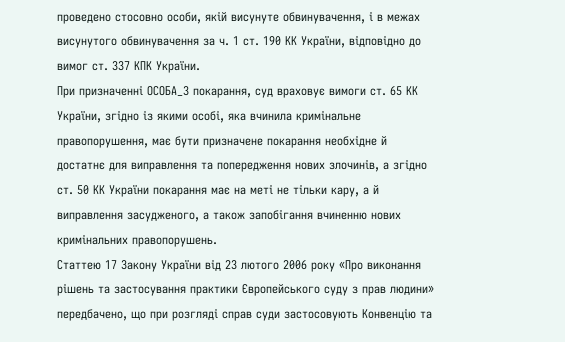проведено стосовно особи, якій висунуте обвинувачення, і в межах висунутого обвинувачення за ч. 1 ст. 190 КК України, відповідно до вимог ст. 337 КПК України.
При призначенні ОСОБА_3 покарання, суд враховує вимоги ст. 65 КК України, згідно із якими особі, яка вчинила кримінальне правопорушення, має бути призначене покарання необхідне й достатнє для виправлення та попередження нових злочинів, а згідно ст. 50 КК України покарання має на меті не тільки кару, а й виправлення засудженого, а також запобігання вчиненню нових кримінальних правопорушень.
Статтею 17 Закону України від 23 лютого 2006 року «Про виконання рішень та застосування практики Європейського суду з прав людини» передбачено, що при розгляді справ суди застосовують Конвенцію та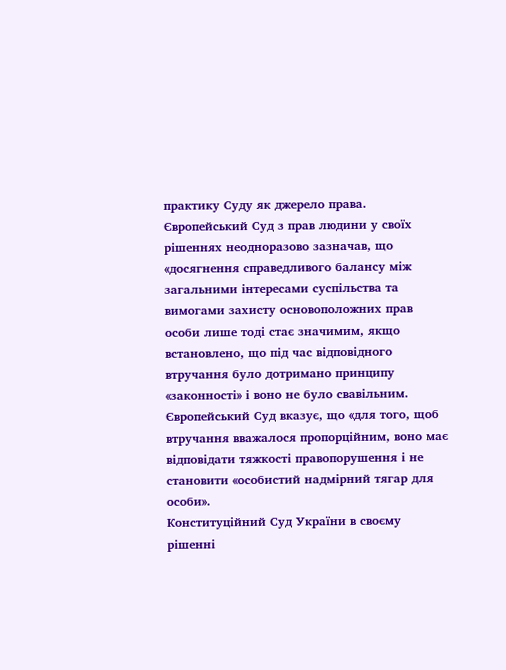практику Суду як джерело права.
Європейський Суд з прав людини у своїх рішеннях неодноразово зазначав, що «досягнення справедливого балансу між загальними інтересами суспільства та вимогами захисту основоположних прав особи лише тоді стає значимим, якщо встановлено, що під час відповідного втручання було дотримано принципу «законності» і воно не було свавільним. Європейський Суд вказує, що «для того, щоб втручання вважалося пропорційним, воно має відповідати тяжкості правопорушення і не становити «особистий надмірний тягар для особи».
Конституційний Суд України в своєму рішенні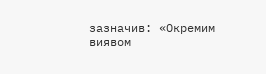зазначив: «Окремим виявом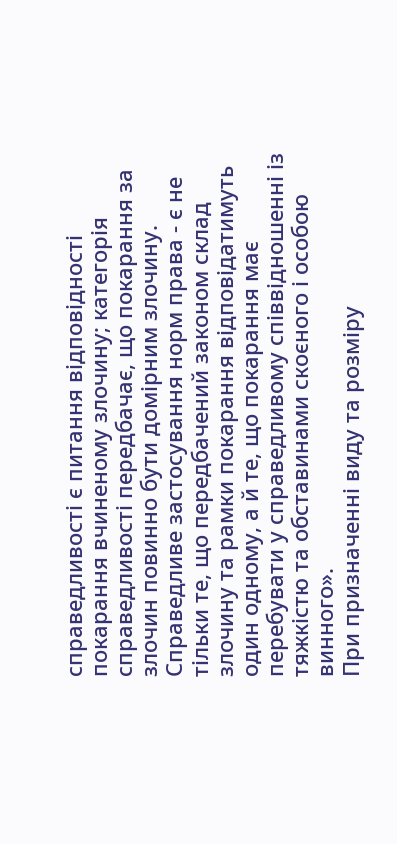справедливості є питання відповідності покарання вчиненому злочину; категорія справедливості передбачає, що покарання за злочин повинно бути домірним злочину. Справедливе застосування норм права - є не тільки те, що передбачений законом склад злочину та рамки покарання відповідатимуть один одному, а й те, що покарання має перебувати у справедливому співвідношенні із тяжкістю та обставинами скоєного і особою винного».
При призначенні виду та розміру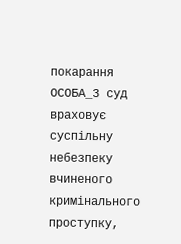покарання ОСОБА_3 суд враховує суспільну небезпеку вчиненого кримінального проступку,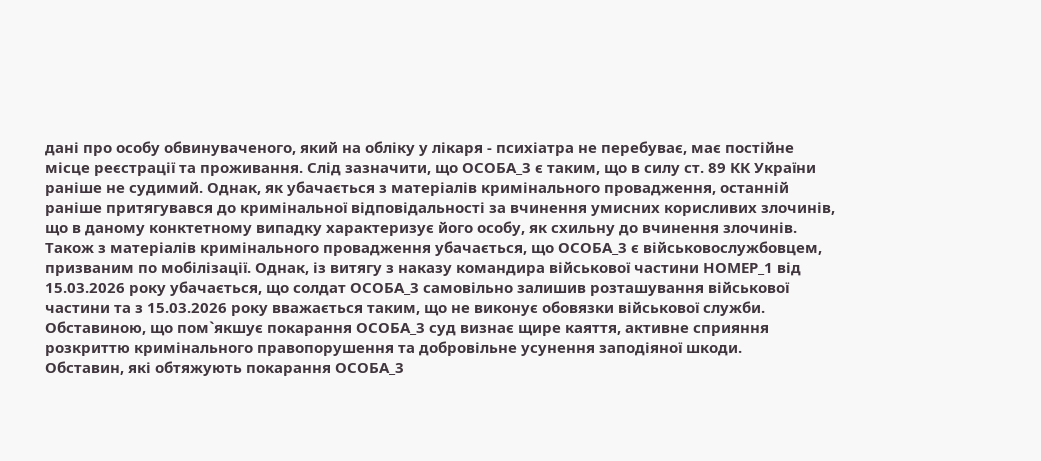дані про особу обвинуваченого, який на обліку у лікаря - психіатра не перебуває, має постійне місце реєстрації та проживання. Слід зазначити, що ОСОБА_3 є таким, що в силу ст. 89 КК України раніше не судимий. Однак, як убачається з матеріалів кримінального провадження, останній раніше притягувався до кримінальної відповідальності за вчинення умисних корисливих злочинів, що в даному конктетному випадку характеризує його особу, як схильну до вчинення злочинів.
Також з матеріалів кримінального провадження убачається, що ОСОБА_3 є військовослужбовцем, призваним по мобілізації. Однак, із витягу з наказу командира військової частини НОМЕР_1 від 15.03.2026 року убачається, що солдат ОСОБА_3 самовільно залишив розташування військової частини та з 15.03.2026 року вважається таким, що не виконує обовязки військової служби.
Обставиною, що пом`якшує покарання ОСОБА_3 суд визнає щире каяття, активне сприяння розкриттю кримінального правопорушення та добровільне усунення заподіяної шкоди.
Обставин, які обтяжують покарання ОСОБА_3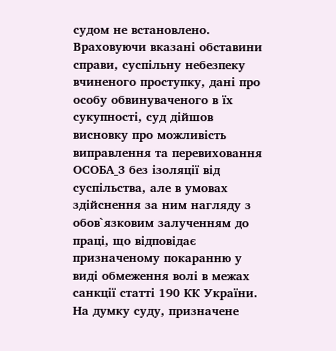судом не встановлено.
Враховуючи вказані обставини справи, суспільну небезпеку вчиненого проступку, дані про особу обвинуваченого в їх сукупності, суд дійшов висновку про можливість виправлення та перевиховання ОСОБА_3 без ізоляції від суспільства, але в умовах здійснення за ним нагляду з обов`язковим залученням до праці, що відповідає призначеному покаранню у виді обмеження волі в межах санкції статті 190 КК України.
На думку суду, призначене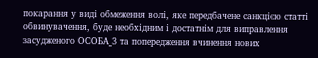покарання у виді обмеження волі, яке передбачене санкцією статті обвинувачення, буде необхідним і достатнім для виправлення засудженого ОСОБА_3 та попередження вчинення нових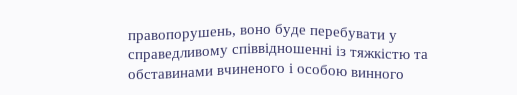правопорушень, воно буде перебувати у справедливому співвідношенні із тяжкістю та обставинами вчиненого і особою винного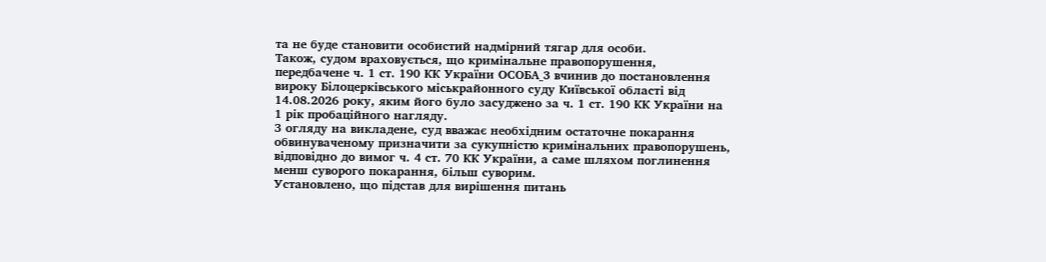та не буде становити особистий надмірний тягар для особи.
Також, судом враховується, що кримінальне правопорушення, передбачене ч. 1 ст. 190 КК України ОСОБА_3 вчинив до постановлення вироку Білоцерківського міськрайонного суду Київської області від 14.08.2026 року, яким його було засуджено за ч. 1 ст. 190 КК України на 1 рік пробаційного нагляду.
З огляду на викладене, суд вважає необхідним остаточне покарання обвинуваченому призначити за сукупністю кримінальних правопорушень, відповідно до вимог ч. 4 ст. 70 КК України, а саме шляхом поглинення менш суворого покарання, більш суворим.
Установлено, що підстав для вирішення питань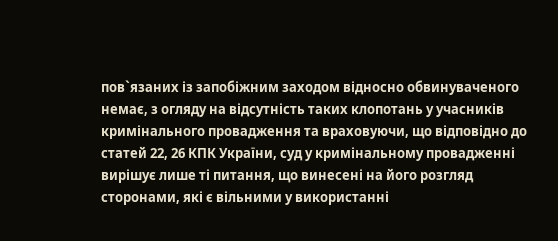пов`язаних із запобіжним заходом відносно обвинуваченого немає, з огляду на відсутність таких клопотань у учасників кримінального провадження та враховуючи, що відповідно до статей 22, 26 КПК України, суд у кримінальному провадженні вирішує лише ті питання, що винесені на його розгляд сторонами, які є вільними у використанні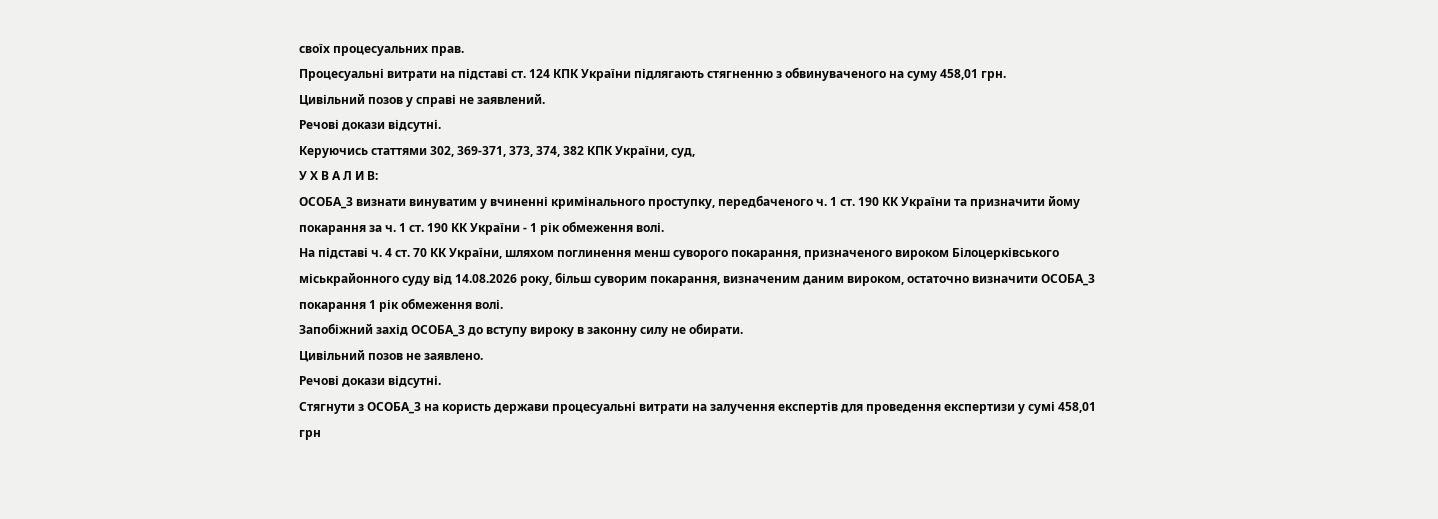своїх процесуальних прав.
Процесуальні витрати на підставі ст. 124 КПК України підлягають стягненню з обвинуваченого на суму 458,01 грн.
Цивільний позов у справі не заявлений.
Речові докази відсутні.
Керуючись статтями 302, 369-371, 373, 374, 382 КПК України, суд,
У Х В А Л И В:
ОСОБА_3 визнати винуватим у вчиненні кримінального проступку, передбаченого ч. 1 ст. 190 КК України та призначити йому покарання за ч. 1 ст. 190 КК України - 1 рік обмеження волі.
На підставі ч. 4 ст. 70 КК України, шляхом поглинення менш суворого покарання, призначеного вироком Білоцерківського міськрайонного суду від 14.08.2026 року, більш суворим покарання, визначеним даним вироком, остаточно визначити ОСОБА_3 покарання 1 рік обмеження волі.
Запобіжний захід ОСОБА_3 до вступу вироку в законну силу не обирати.
Цивільний позов не заявлено.
Речові докази відсутні.
Стягнути з ОСОБА_3 на користь держави процесуальні витрати на залучення експертів для проведення експертизи у сумі 458,01 грн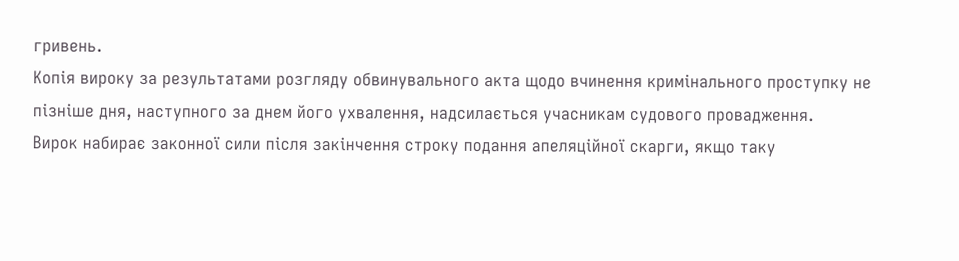гривень.
Копія вироку за результатами розгляду обвинувального акта щодо вчинення кримінального проступку не пізніше дня, наступного за днем його ухвалення, надсилається учасникам судового провадження.
Вирок набирає законної сили після закінчення строку подання апеляційної скарги, якщо таку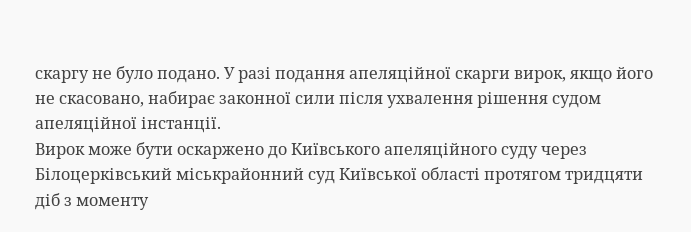скаргу не було подано. У разі подання апеляційної скарги вирок, якщо його не скасовано, набирає законної сили після ухвалення рішення судом апеляційної інстанції.
Вирок може бути оскаржено до Київського апеляційного суду через Білоцерківський міськрайонний суд Київської області протягом тридцяти діб з моменту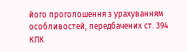його проголошення з урахуванням особливостей, передбачених ст. 394 КПК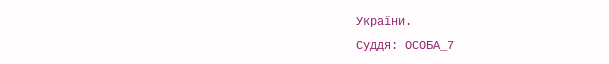України.
Суддя: ОСОБА_7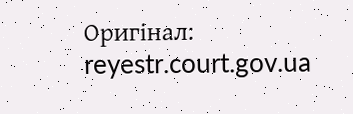Оригінал: reyestr.court.gov.ua